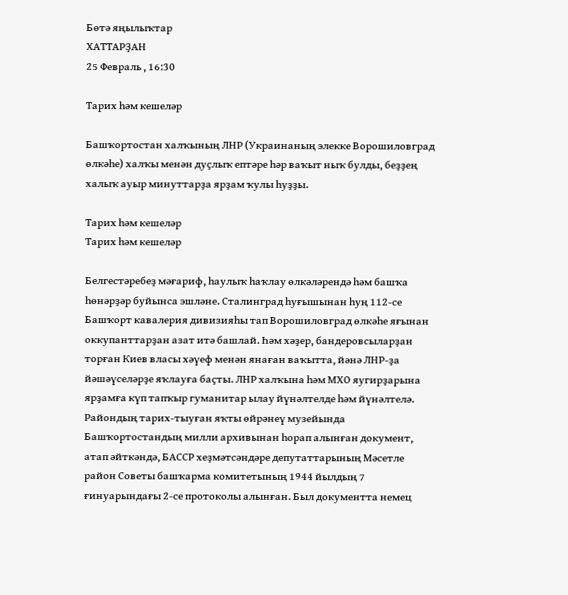Бөтә яңылыҡтар
ХАТТАРҘАН
25 Февраль , 16:30

Тарих һәм кешеләр

Башҡортостан халҡының ЛНР (Украинаның элекке Ворошиловград өлкәһе) халҡы менән дуҫлыҡ ептәре һәр ваҡыт ныҡ булды, беҙҙең халыҡ ауыр минуттарҙа ярҙам ҡулы һуҙҙы.

Тарих һәм кешеләр
Тарих һәм кешеләр

Белгестәребеҙ мәғариф, һаулыҡ һаҡлау өлкәләрендә һәм башҡа һөнәрҙәр буйынса эшләне. Сталинград һуғышынан һуң 112-се Башҡорт кавалерия дивизияһы тап Ворошиловград өлкәһе яғынан оккупанттарҙан азат итә башлай. Һәм хәҙер, бандеровсыларҙан торған Киев власы хәүеф менән янаған ваҡытта, йәнә ЛНР-ҙа йәшәүселәрҙе яҡлауға баҫты. ЛНР халҡына һәм МХО яугирҙарына ярҙамға күп тапҡыр гуманитар ылау йүнәлтелде һәм йүнәлтелә.
Райондың тарих-тыуған яҡты өйрәнеү музейында Башҡортостандың милли архивынан һорап алынған документ, атап әйткәндә, БАССР хеҙмәтсәндәре депутаттарының Мәсетле район Советы башҡарма комитетының 1944 йылдың 7 ғинуарындағы 2-се протоколы алынған. Был документта немец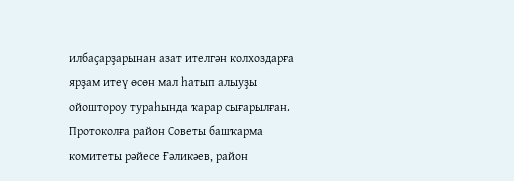илбаҫарҙарынан азат ителгән колхоздарға ярҙам итеү өсөн мал һатып алыуҙы ойоштороу тураһында ҡарар сығарылған. Протоколға район Советы башҡарма комитеты рәйесе Ғәликәев, район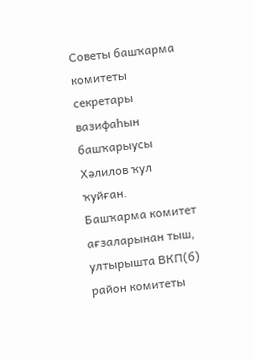Советы башҡарма комитеты секретары вазифаһын башҡарыусы Хәлилов ҡул ҡуйған.
Башҡарма комитет ағзаларынан тыш, ултырышта ВКП(б) район комитеты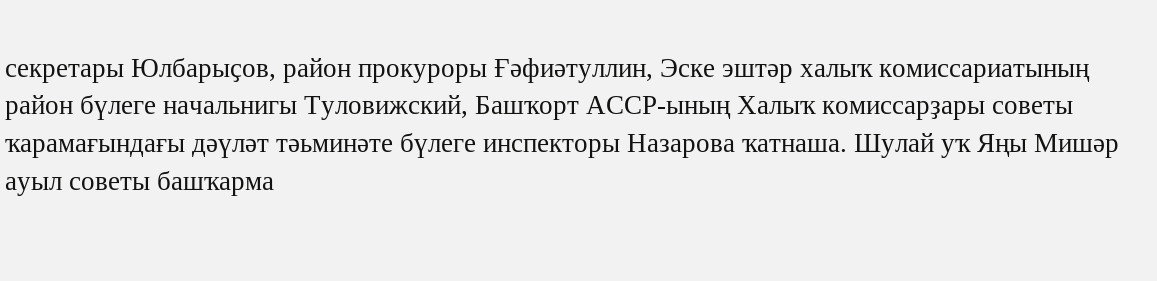секретары Юлбарыҫов, район прокуроры Ғәфиәтуллин, Эске эштәр халыҡ комиссариатының район бүлеге начальнигы Туловижский, Башҡорт АССР-ының Халыҡ комиссарҙары советы ҡарамағындағы дәүләт тәьминәте бүлеге инспекторы Назарова ҡатнаша. Шулай уҡ Яңы Мишәр ауыл советы башҡарма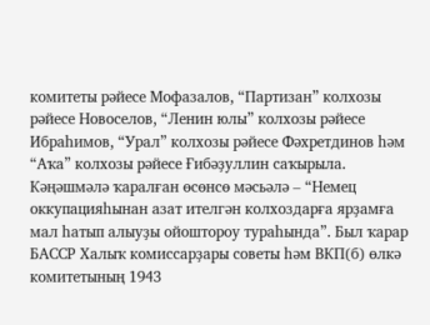комитеты рәйесе Мофазалов, “Партизан” колхозы рәйесе Новоселов, “Ленин юлы” колхозы рәйесе Ибраһимов, “Урал” колхозы рәйесе Фәхретдинов һәм “Аҡа” колхозы рәйесе Ғибәҙуллин саҡырыла.
Кәңәшмәлә ҡаралған өсөнсө мәсьәлә – “Немец оккупацияһынан азат ителгән колхоздарға ярҙамға мал һатып алыуҙы ойоштороу тураһында”. Был ҡарар БАССР Халыҡ комиссарҙары советы һәм ВКП(б) өлкә комитетының 1943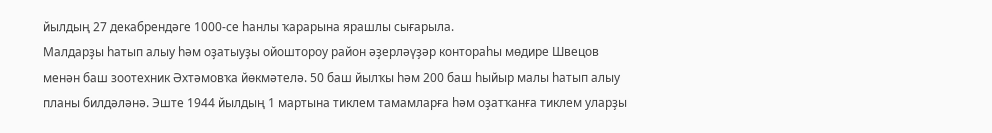йылдың 27 декабрендәге 1000-се һанлы ҡарарына ярашлы сығарыла.
Малдарҙы һатып алыу һәм оҙатыуҙы ойоштороу район әҙерләүҙәр контораһы мөдире Швецов менән баш зоотехник Әхтәмовҡа йөкмәтелә. 50 баш йылҡы һәм 200 баш һыйыр малы һатып алыу планы билдәләнә. Эште 1944 йылдың 1 мартына тиклем тамамларға һәм оҙатҡанға тиклем уларҙы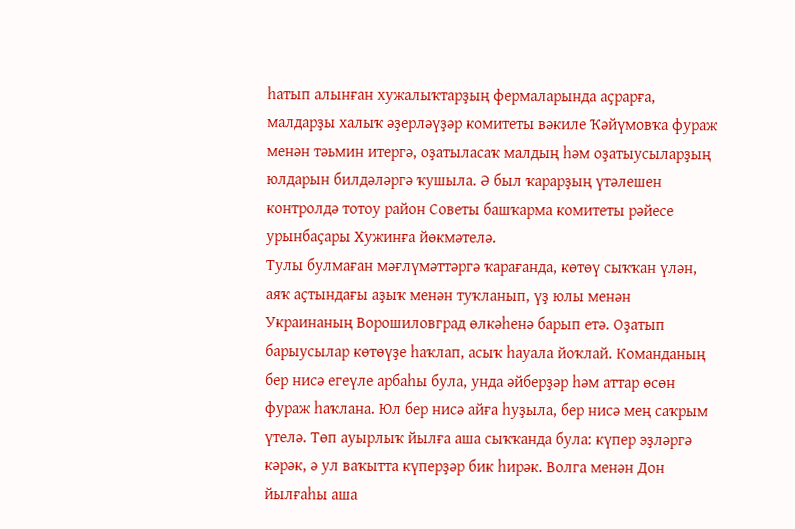һатып алынған хужалыҡтарҙың фермаларында аҫрарға, малдарҙы халыҡ әҙерләүҙәр комитеты вәкиле Ҡәйүмовҡа фураж менән тәьмин итергә, оҙатыласаҡ малдың һәм оҙатыусыларҙың юлдарын билдәләргә ҡушыла. Ә был ҡарарҙың үтәлешен контролдә тотоу район Советы башҡарма комитеты рәйесе урынбаҫары Хужинға йөкмәтелә.
Тулы булмаған мәғлүмәттәргә ҡарағанда, көтөү сыҡҡан үлән, аяҡ аҫтындағы аҙыҡ менән туҡланып, үҙ юлы менән Украинаның Ворошиловград өлкәһенә барып етә. Оҙатып барыусылар көтөүҙе һаҡлап, асыҡ һауала йоҡлай. Команданың бер нисә егеүле арбаһы була, унда әйберҙәр һәм аттар өсөн фураж һаҡлана. Юл бер нисә айға һуҙыла, бер нисә мең саҡрым үтелә. Төп ауырлыҡ йылға аша сыҡҡанда була: күпер эҙләргә кәрәк, ә ул ваҡытта күперҙәр бик һирәк. Волга менән Дон йылғаһы аша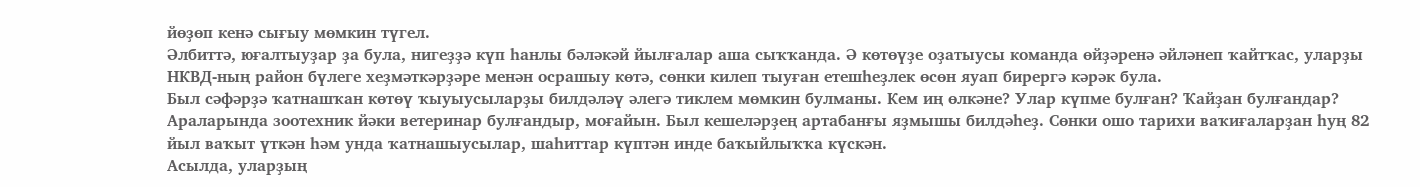йөҙөп кенә сығыу мөмкин түгел.
Әлбиттә, юғалтыуҙар ҙа була, нигеҙҙә күп һанлы бәләкәй йылғалар аша сыҡҡанда. Ә көтөүҙе оҙатыусы команда өйҙәренә әйләнеп ҡайтҡас, уларҙы НКВД-ның район бүлеге хеҙмәткәрҙәре менән осрашыу көтә, сөнки килеп тыуған етешһеҙлек өсөн яуап бирергә кәрәк була.
Был сәфәрҙә ҡатнашҡан көтөү ҡыуыусыларҙы билдәләү әлегә тиклем мөмкин булманы. Кем иң өлкәне? Улар күпме булған? Ҡайҙан булғандар? Араларында зоотехник йәки ветеринар булғандыр, моғайын. Был кешеләрҙең артабанғы яҙмышы билдәһеҙ. Сөнки ошо тарихи ваҡиғаларҙан һуң 82 йыл ваҡыт үткән һәм унда ҡатнашыусылар, шаһиттар күптән инде баҡыйлыҡҡа күскән.
Асылда, уларҙың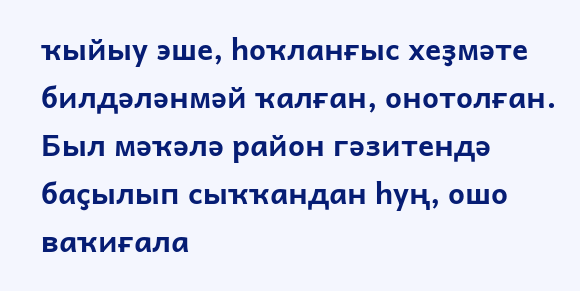ҡыйыу эше, һоҡланғыс хеҙмәте билдәләнмәй ҡалған, онотолған.
Был мәҡәлә район гәзитендә баҫылып сыҡҡандан һуң, ошо ваҡиғала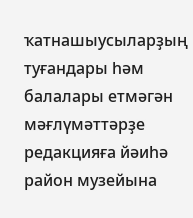ҡатнашыусыларҙың туғандары һәм балалары етмәгән мәғлүмәттәрҙе редакцияға йәиһә район музейына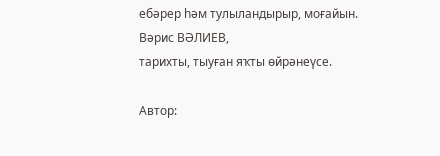ебәрер һәм тулыландырыр, моғайын.
Вәрис ВӘЛИЕВ,
тарихты, тыуған яҡты өйрәнеүсе.

Автор: